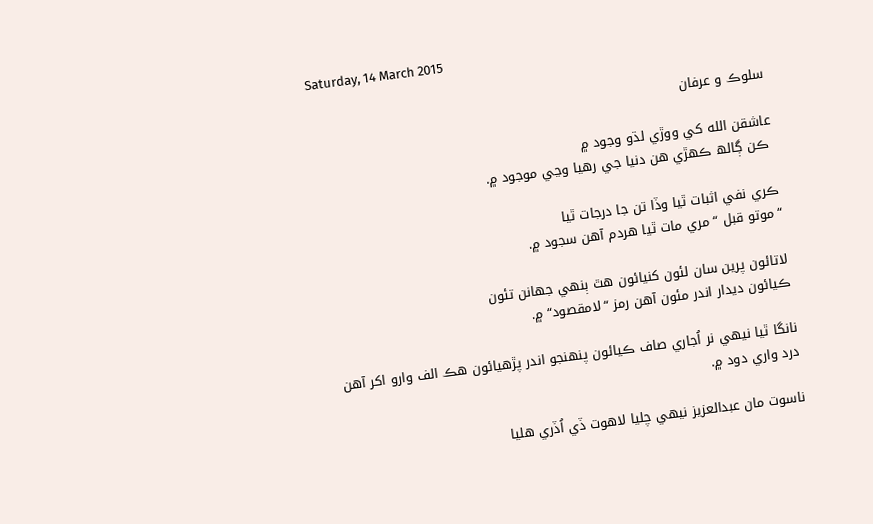Saturday, 14 March 2015

سلوڪ و عرفان

عاشقن الله کي ووڙي لڌو وجود ۾
 ڪن ڳالھ ڪهڙي هن دنيا جي رهيا وڃي موجود ۾.

ڪري نفي اثبات ٿيا وڏا تن جا درجات ٿيا
“موتو قبل “مري مات ٿيا هردم آھن سجود ۾.

لاتائون پرين سان لئون کنيائون هٿ ٻنهي جهانن تئون
ڪيائون ديدار اندر مئون آھن رمز “لامقصود“ ۾.

نانگا ٿيا نيهي نر اُجاري صاف ڪيائون پنهنجو اندر پڙھيائون هڪ الف وارو اکر آھن درد واري دود ۾.

ناسوت مان عبدالعزيز نيهي چليا لاهوت ڏي اُڏري هليا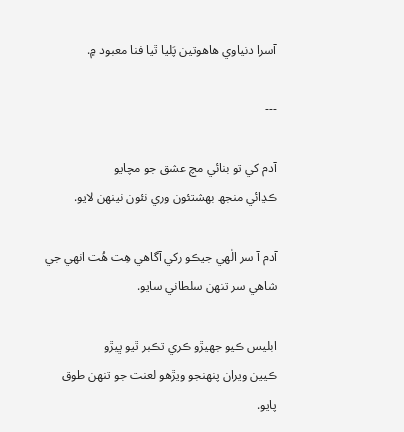آسرا دنياوي هاهوتين پَليا ٿيا فنا معبود ۾.

---

آدم کي تو بنائي مچ عشق جو مچايو
ڪڍائي منجھ بهشتئون وري نئون نينهن لايو.

آدم آ سر الٰھي جيڪو رکي آگاھي هِت ھُت انھي جي شاھي سر تنهن سلطاني سايو.

ابليس ڪيو جھيڙو ڪري تڪبر ٿيو ڀيڙو
ڪيين ويران پنهنجو ويڙھو لعنت جو تنهن طوق پايو.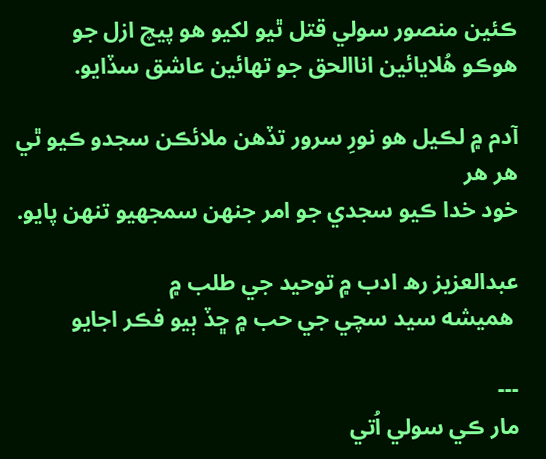ڪئين منصور سولي قتل ٿيو لکيو ھو پيچ ازل جو
ھوڪو ھُلايائين اناالحق جو تھائين عاشق سڏايو.

آدم ۾ لڪيل ھو نورِ سرور تڏھن ملائڪن سجدو ڪيو ٿي ھر ھر
خود خدا ڪيو سجدي جو امر جنهن سمجهيو تنهن پايو.

عبدالعزيز رھ ادب ۾ توحيد جي طلب ۾
 ھميشه سيد سچي جي حب ۾ ڇڏ ٻيو فڪر اجايو

---
مار ڪي سولي اُتي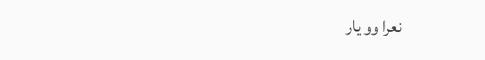نعرا وو يار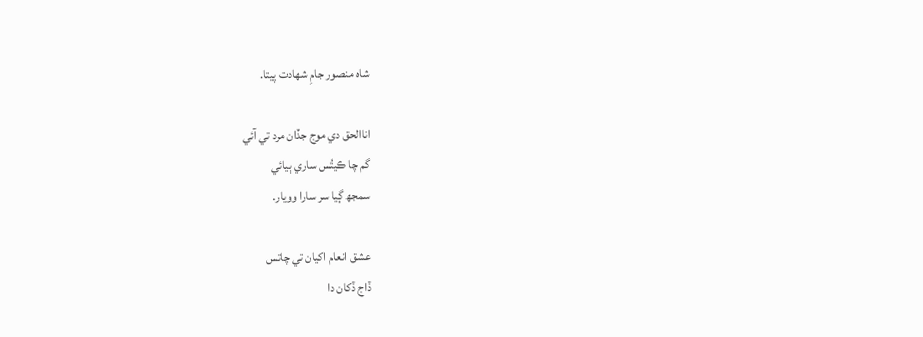شاه منصور جامِ شھادت پيتا.

اناالحق دي موج جڏان مرد تي آئي
گم چا ڪيتُس ساري ٻيائي
سمجھ ڳيا سر سارا وويار.

عشق انعام اکيان تي چاتس
ڏاج ڏکان دا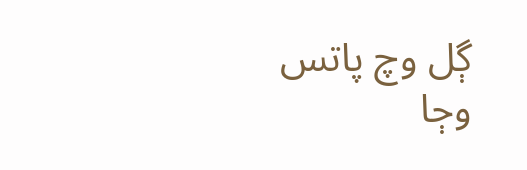ڳل وچ پاتس
وڄا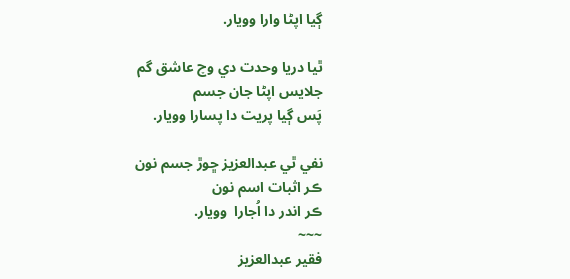ڳيا اپڻا وارا وويار.

ٿيا دريا وحدت دي وچ عاشق گم
جلايس اپڻا جان جسم
پَس ڳيا پريت دا پسارا وويار.

نفي ٿي عبدالعزيز ڇوڙ جسم نون
ڪر اثبات اسم نون
ڪر اندر دا اُجارا  وويار.
~~~
فقير عبدالعزيز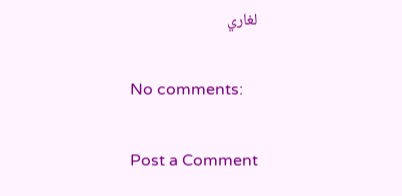لغاري

No comments:

Post a Comment